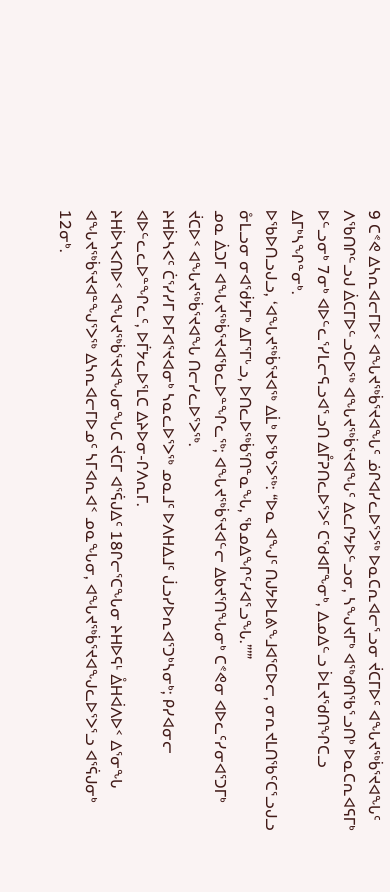9 ᑕᕝᕙ ᐃᓴᕆᐊᓕᒥᐅᑉ ᐊᖓᔪᖅᑳᕐᔪᐊᖓᑦ ᓅᒋᐊᓯᓚᐅᕐᐳᖅ ᐅᓇᑕᕆᐊᓕᕐᓗᓂ ᔫᑕᒥᐅᑦ ᐊᖓᔪᖅᑳᕐᔪᐊᖓᑦ ᐱᖃᑎᒋᓪᓗᒍ ᐄᑕᒥᐅᓪᓗᑕᐅᖅ ᐊᖓᔪᖅᑳᕐᔪᐊᖓᑦ ᐃᓚᒋᔭᐅᓪᓗᓂ, ᓴᖑᔪᒥᒃ ᐊᖅᑯᑎᖃᕐᓗᑎᒃ ᐅᓇᑕᕆᐊᕋᒥᒃ ᐅᓪᓗᓂᒃ 7ᓂᒃ ᐊᐅᓪᓚᕐᓯᒪᓕᕋᓗᐊᕐᓗᑎ ᐃᒤᕈᑎᓚᐅᕐᐳᑦ ᑕᖁᐊᒥᖕᓂᒃ, ᐃᓄᐃᓪᓗ ᐆᒪᔪᖁᑎᖏᑕᓗ ᐃᒥᒃᓴᖏᓐᓂᒃ.
ᐅᖃᐅᑎᓗᒍᓗ, ‘ᐊᖓᔪᖅᑳᕐᔪᐊᖅ ᐃᒫᒃ ᐅᖃᕐᐳᖅ: “ᐅᓇ ᐊᖑᑦ ᑎᒍᔭᐅᒪᕕᖕᒧᐊᕐᑕᐅᓕ, ᓂᕆᔪᒪᑎᖃᑦᑕᕐᓗᒍᓗ ᓁᒪᓗᓂ ᓂᐊᖂᔭᒥᒃ ᐃᒥᕐᒥᒡᓗ, ᐅᑎᓚᐅᖅᑳᕐᑎᓐᓇᖓ, ᖃᓄᐃᖏᑦᓯᐊᕐᓗᖓ.”’”
ᓄᓇ ᐄᑐᒥ ᐊᖓᔪᖅᑳᕐᔪᐊᖃᓚᐅᓐᖏᓚᖅ; ᐊᖓᔪᖅᑳᕐᔪᐊᓪᓕ ᐃᑲᔪᕐᑎᖓᓂᒃ ᑕᕝᕙᓂ ᐊᐅᓚᑦᓯᓂᐊᕐᑐᒥᒃ ᔫᑕᐅᑉ ᐊᖓᔪᖅᑳᕐᔪᐊᖓ ᑎᓕᓯᓚᐅᕐᐳᖅ.
ᔨᕼᐆᓴᐸᑦ ᑖᕐᓯᓯᒥ ᐅᒥᐊᕐᔪᐊᓂᒃ ᓴᓇᓚᐅᕐᐳᖅ ᓄᓇᒧᑦ ᐅᐱᕼᐃᒧᑦ ᒎᓗᓯᐅᕆᐊᕐᑐᒃᓴᓂᒃ; ᑭᓯᐊᓂᓕ ᐊᐅᓪᓚᓚᐅᓐᖏᓚᑦ, ᐅᒦᔭᓚᐅᕐᒪᑕ ᐃᔨᐅᓂ-ᒋᐱᕆᒥ.
ᔨᕼᐆᓴᐸᑎᐅᑉ ᐊᖓᔪᖅᑳᕐᔪᐊᖑᓂᖓᑕ ᔫᑕᒥ ᐊᕐᕌᒍᐃᑦ 18ᒋᓕᕐᑕᖓᓂ ᔨᕼᐅᕋᒻ ᐂᕼᐋᐱᐅᑉ ᐃᕐᓂᖓ ᐊᖓᔪᖅᑳᕐᔪᐊᓐᖑᕐᐳᖅ ᐃᓴᕆᐊᓕᒥᐅᓄᑦ ᓴᒥᐊᕆᐊᑉ ᓄᓇᖓᓂ, ᐊᖓᔪᖅᑳᕐᔪᐊᖑᓚᐅᕐᐳᕐᓗ ᐊᕐᕌᒍᓂᒃ 12ᓂᒃ.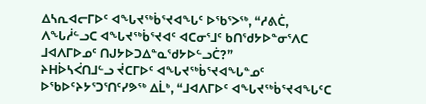ᐃᓴᕆᐊᓕᒥᐅᑦ ᐊᖓᔪᖅᑳᕐᔪᐊᖓᑦ ᐅᖃᕐᐳᖅ, “ᓱᕕᑖ, ᐱᖓᓲᓪᓗᑕ ᐊᖓᔪᖅᑳᕐᔪᐊᑦ ᐊᑕᓂᕐᒧᑦ ᑲᑎᖁᔭᐅᓐᓂᕐᐱᑕ ᒧᐊᐱᒥᐅᓄᑦ ᑎᒍᔭᐅᑐᐃᓐᓇᖁᔭᐅᓪᓗᑖ?”
ᔨᕼᐆᓴᐹᑎᒧᓪᓗ ᔫᑕᒥᐅᑦ ᐊᖓᔪᖅᑳᕐᔪᐊᖓᓐᓄᑦ ᐅᖃᐅᑦᔨᔭᕐᑐᕐᑎᑦᓯᕗᖅ ᐃᒫᒃ, “ᒧᐊᐱᒥᐅᑦ ᐊᖓᔪᖅᑳᕐᔪᐊᖓᑦᑕ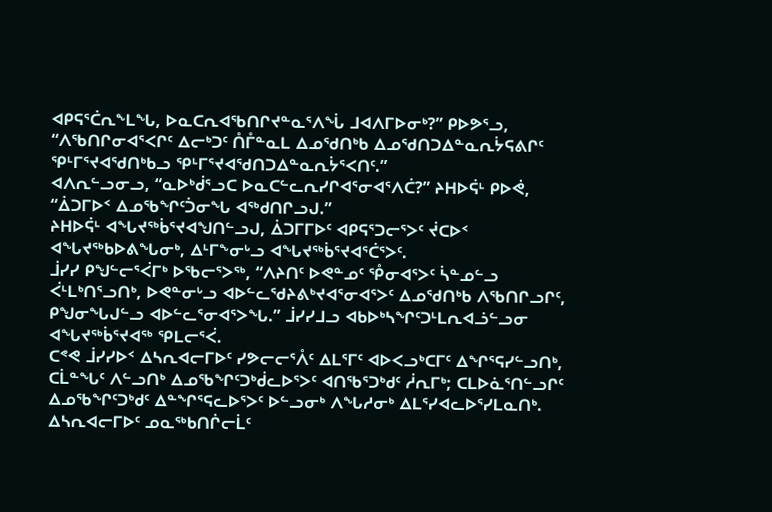ᐊᑭᕋᕐᑖᕆᖕᒪᖓ, ᐅᓇᑕᕆᐊᖃᑎᒋᔪᓐᓇᕐᐱᖔ ᒧᐊᐱᒥᐅᓂᒃ?” ᑭᐅᕗᕐᓗ, “ᐱᖃᑎᒋᓂᐊᕐᐸᒋᑦ ᐃᓕᒃᑐᑦ ᑍᒤᓐᓇᒪ ᐃᓄᖁᑎᒃᑲ ᐃᓄᖁᑎᑐᐃᓐᓇᕆᔮᕋᕕᒋᑦ ᕿᒻᒥᕐᔪᐊᖁᑎᒃᑲᓗ ᕿᒻᒥᕐᔪᐊᖁᑎᑐᐃᓐᓇᕆᔮᕐᐸᑎᑦ.”
ᐊᐱᕆᓪᓗᓂᓗ, “ᓇᐅᒃᑰᕐᓗᑕ ᐅᓇᑕᓪᓚᕆᓯᒋᐊᕐᓂᐊᕐᐱᑖ?” ᔨᕼᐅᕌᒻ ᑭᐅᕚ, “ᐄᑐᒥᐅᑉ ᐃᓄᖃᖏᑦᑑᓂᖓ ᐊᖅᑯᑎᒋᓗᒍ.”
ᔨᕼᐅᕌᒻ ᐊᖓᔪᖅᑳᕐᔪᐊᖑᑎᓪᓗᒍ, ᐄᑐᒥᒥᐅᑦ ᐊᑭᕋᕐᑐᓕᕐᐳᑦ ᔫᑕᐅᑉ ᐊᖓᔪᖅᑲᐅᕕᖓᓂᒃ, ᐃᒻᒥᖕᓂᒡᓗ ᐊᖓᔪᖅᑳᕐᔪᐊᕐᑖᕐᐳᑦ.
ᒨᓯᓯ ᑭᖑᓪᓕᕐᐹᒥᒃ ᐅᖃᓕᕐᐳᖅ, “ᐱᔨᑎᑦ ᐅᕙᓐᓄᑦ ᕾᓂᐊᕐᐳᑦ ᓵᓐᓄᓪᓗ ᐹᒻᒪᒃᑎᕐᓗᑎᒃ, ᐅᕙᓐᓂᒡᓗ ᐊᐅᓪᓚᖁᔨᕕᒃᔪᐊᕐᓂᐊᕐᐳᑦ ᐃᓄᖁᑎᒃᑲ ᐱᖃᑎᒋᓗᒋᑦ, ᑭᖑᓂᖓᒍᓪᓗ ᐊᐅᓪᓚᕐᓂᐊᕐᐳᖓ.” ᒨᓯᓯᒧᓗ ᐊᑲᐅᒃᓴᖏᑦᑐᒻᒪᕆᐊᓘᓪᓗᓂ ᐊᖓᔪᖅᑳᕐᔪᐊᖅ ᕿᒪᓕᕐᐹ.
ᑕᕝᕙ ᒨᓯᓯᐅᑉ ᐃᓴᕆᐊᓕᒥᐅᑦ ᓯᕗᓕᓕᕐᐰᑦ ᐃᒪᕐᒥᑦ ᐊᐅᐸᓗᒃᑕᒥᑦ ᐃᖏᕐᕋᓯᓪᓗᑎᒃ, ᑕᒫᓐᖓᑦ ᐱᓪᓗᑎᒃ ᐃᓄᖃᖏᑦᑐᒃᑰᓚᐅᕐᐳᑦ ᐊᑎᖃᕐᑐᒃᑯᑦ ᓲᕆᒥᒃ; ᑕᒪᐅᓈᕐᑎᓪᓗᒋᑦ ᐃᓄᖃᖏᑦᑐᒃᑯᑦ ᐃᓐᖏᕐᕋᓚᐅᕐᐳᑦ ᐅᓪᓗᓂᒃ ᐱᖓᓱᓂᒃ ᐃᒪᕐᓯᐊᓚᐅᕐᓯᒪᓇᑎᒃ.
ᐃᓴᕆᐊᓕᒥᐅᑦ ᓄᓇᖅᑲᑎᒌᓕᒫᑦ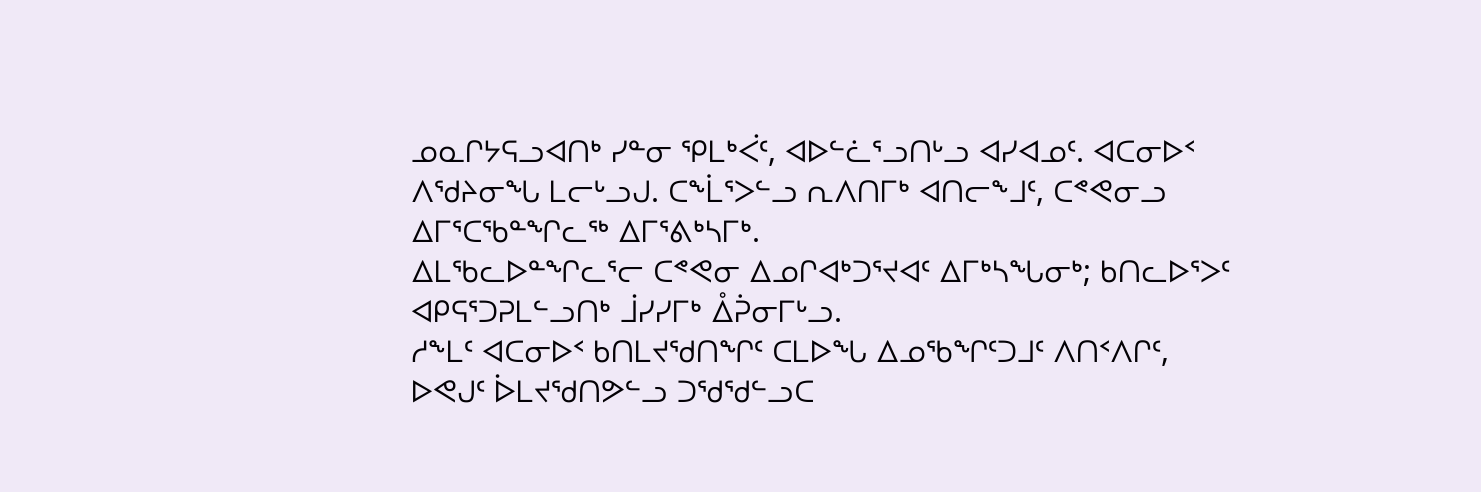ᓄᓇᒋᔭᕋᓗᐊᑎᒃ ᓯᓐᓂ ᕿᒪᒃᐹᑦ, ᐊᐅᓪᓛᕐᓗᑎᒡᓗ ᐊᓯᐊᓄᑦ. ᐊᑕᓂᐅᑉ ᐱᖁᔨᓂᖓ ᒪᓕᒡᓗᒍ. ᑕᖕᒫᕐᐳᓪᓗ ᕆᐱᑎᒥᒃ ᐊᑎᓕᖕᒧᑦ, ᑕᕝᕙᓂᓗ ᐃᒥᕐᑕᖃᓐᖏᓚᖅ ᐃᒥᕐᕕᒃᓴᒥᒃ.
ᐃᒪᖃᓚᐅᓐᖏᓚᕐᓕ ᑕᕝᕙᓂ ᐃᓄᒋᐊᒃᑐᕐᔪᐊᑦ ᐃᒥᒃᓴᖓᓂᒃ; ᑲᑎᓚᐅᕐᐳᑦ ᐊᑭᕋᕐᑐᕈᒪᓪᓗᑎᒃ ᒨᓯᓯᒥᒃ ᐂᕉᓂᒥᒡᓗ.
ᓱᖕᒪᑦ ᐊᑕᓂᐅᑉ ᑲᑎᒪᔪᖁᑎᖏᑦ ᑕᒪᐅᖓ ᐃᓄᖃᖏᑦᑐᒧᑦ ᐱᑎᑉᐱᒋᑦ, ᐅᕙᒍᑦ ᐆᒪᔪᖁᑎᕗᓪᓗ ᑐᖁᖁᓪᓗᑕ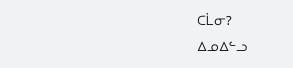ᑕᒫᓂ?
ᐃᓄᐃᓪᓗ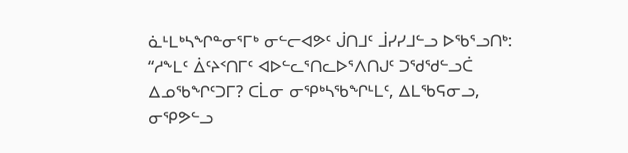ᓈᒻᒪᒃᓴᖏᓐᓂᕐᒥᒃ ᓂᓪᓕᐊᕗᑦ ᒎᑎᒧᑦ ᒨᓯᓯᒧᓪᓗ ᐅᖃᕐᓗᑎᒃ: “ᓱᖕᒪᑦ ᐄᑦᔨᑉᑎᒥᑦ ᐊᐅᓪᓚᕐᑎᓚᐅᕐᐱᑎᒍᑦ ᑐᖁᖁᓪᓗᑖ ᐃᓄᖃᖏᑦᑐᒥ? ᑕᒫᓂ ᓂᕿᒃᓴᖃᖏᒻᒪᑦ, ᐃᒪᖃᕋᓂᓗ, ᓂᕿᕗᓪᓗ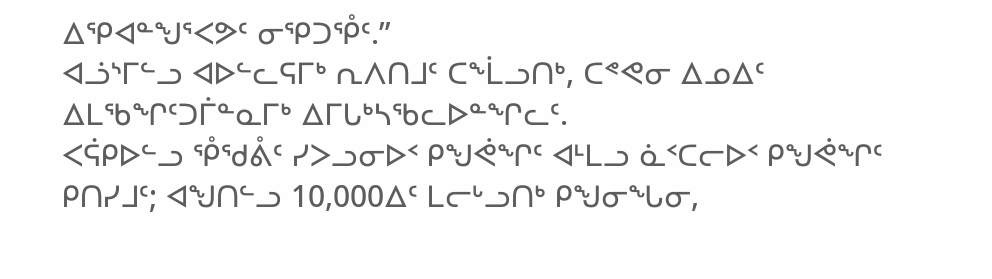ᐃᕿᐊᓐᖑᕐᐸᕗᑦ ᓂᕿᑐᕾᑦ.”
ᐊᓘᔅᒥᓪᓗ ᐊᐅᓪᓚᕋᒥᒃ ᕆᐱᑎᒧᑦ ᑕᖕᒫᓗᑎᒃ, ᑕᕝᕙᓂ ᐃᓄᐃᑦ ᐃᒪᖃᖏᑦᑐᒦᓐᓇᒥᒃ ᐃᒥᒐᒃᓴᖃᓚᐅᓐᖏᓚᑦ.
ᐸᕌᑭᐅᓪᓗ ᕾᖁᕔᑦ ᓯᐳᓗᓂᐅᑉ ᑭᖑᕚᖏᑦ ᐊᒻᒪᓗ ᓈᑉᑕᓕᐅᑉ ᑭᖑᕚᖏᑦ ᑭᑎᓯᒧᑦ; ᐊᖑᑎᓪᓗ 10,000ᐃᑦ ᒪᓕᒡᓗᑎᒃ ᑭᖑᓂᖓᓂ,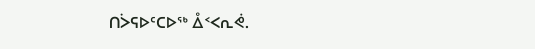ᑎᐴᕋᐅᑦᑕᐅᖅ ᐂᑉᐸᕆᕚ.